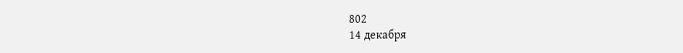802
14 декабря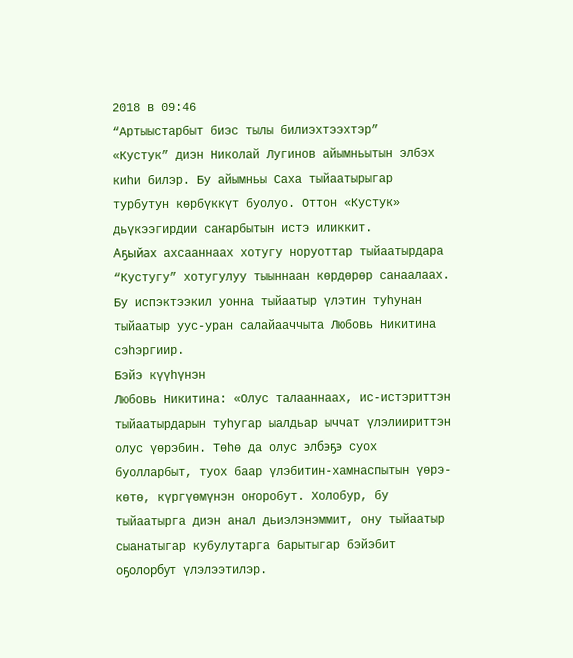2018 в 09:46
“Артыыстарбыт биэс тылы билиэхтээхтэр”
«Кустук” диэн Николай Лугинов айымньытын элбэх киһи билэр. Бу айымньы Саха тыйаатырыгар турбутун көрбүккүт буолуо. Оттон «Кустук» дьүкээгирдии саҥарбытын истэ иликкит.
Аҕыйах ахсааннаах хотугу норуоттар тыйаатырдара “Кустугу” хотугулуу тыыннаан көрдөрөр санаалаах. Бу испэктээкил уонна тыйаатыр үлэтин туһунан тыйаатыр уус-уран салайааччыта Любовь Никитина сэһэргиир.
Бэйэ күүһүнэн
Любовь Никитина: «Олус талааннаах, ис-истэриттэн тыйаатырдарын туһугар ыалдьар ыччат үлэлиириттэн олус үөрэбин. Төһө да олус элбэҕэ суох буолларбыт, туох баар үлэбитин-хамнаспытын үөрэ-көтө, күргүөмүнэн оҥоробут. Холобур, бу тыйаатырга диэн анал дьиэлэнэммит, ону тыйаатыр сыанатыгар кубулутарга барытыгар бэйэбит оҕолорбут үлэлээтилэр.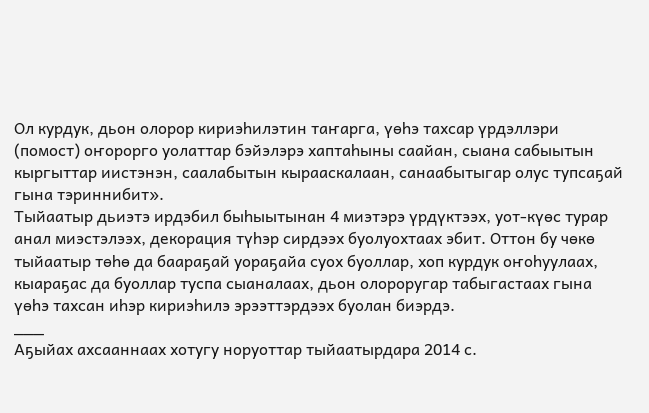Ол курдук, дьон олорор кириэһилэтин таҥарга, үөһэ тахсар үрдэллэри (помост) оҥорорго уолаттар бэйэлэрэ хаптаһыны саайан, сыана сабыытын кыргыттар иистэнэн, саалабытын кырааскалаан, санаабытыгар олус тупсаҕай гына тэриннибит».
Тыйаатыр дьиэтэ ирдэбил быһыытынан 4 миэтэрэ үрдүктээх, уот-күөс турар анал миэстэлээх, декорация түһэр сирдээх буолуохтаах эбит. Оттон бу чөкө тыйаатыр төһө да баараҕай уораҕайа суох буоллар, хоп курдук оҥоһуулаах, кыараҕас да буоллар туспа сыаналаах, дьон олороругар табыгастаах гына үөһэ тахсан иһэр кириэһилэ эрээттэрдээх буолан биэрдэ.
___
Аҕыйах ахсааннаах хотугу норуоттар тыйаатырдара 2014 с.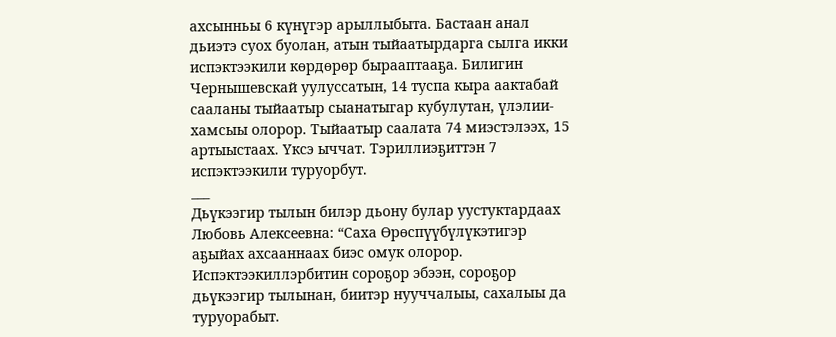ахсынньы 6 күнүгэр арыллыбыта. Бастаан анал дьиэтэ суох буолан, атын тыйаатырдарга сылга икки испэктээкили көрдөрөр бырааптааҕа. Билигин Чернышевскай уулуссатын, 14 туспа кыра аактабай сааланы тыйаатыр сыанатыгар кубулутан, үлэлии-хамсыы олорор. Тыйаатыр саалата 74 миэстэлээх, 15 артыыстаах. Үксэ ыччат. Тэриллиэҕиттэн 7 испэктээкили туруорбут.
___
Дьүкээгир тылын билэр дьону булар уустуктардаах
Любовь Алексеевна: “Саха Өрөспүүбүлүкэтигэр аҕыйах ахсааннаах биэс омук олорор. Испэктээкиллэрбитин сороҕор эбээн, сороҕор дьүкээгир тылынан, биитэр нууччалыы, сахалыы да туруорабыт.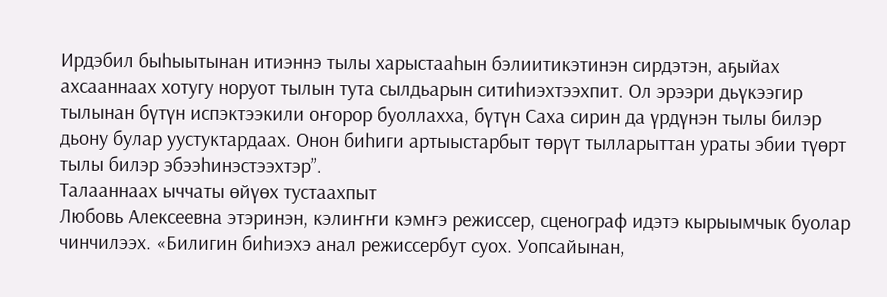Ирдэбил быһыытынан итиэннэ тылы харыстааһын бэлиитикэтинэн сирдэтэн, аҕыйах ахсааннаах хотугу норуот тылын тута сылдьарын ситиһиэхтээхпит. Ол эрээри дьүкээгир тылынан бүтүн испэктээкили оҥорор буоллахха, бүтүн Саха сирин да үрдүнэн тылы билэр дьону булар уустуктардаах. Онон биһиги артыыстарбыт төрүт тылларыттан ураты эбии түөрт тылы билэр эбээһинэстээхтэр”.
Талааннаах ыччаты өйүөх тустаахпыт
Любовь Алексеевна этэринэн, кэлиҥҥи кэмҥэ режиссер, сценограф идэтэ кырыымчык буолар чинчилээх. «Билигин биһиэхэ анал режиссербут суох. Уопсайынан,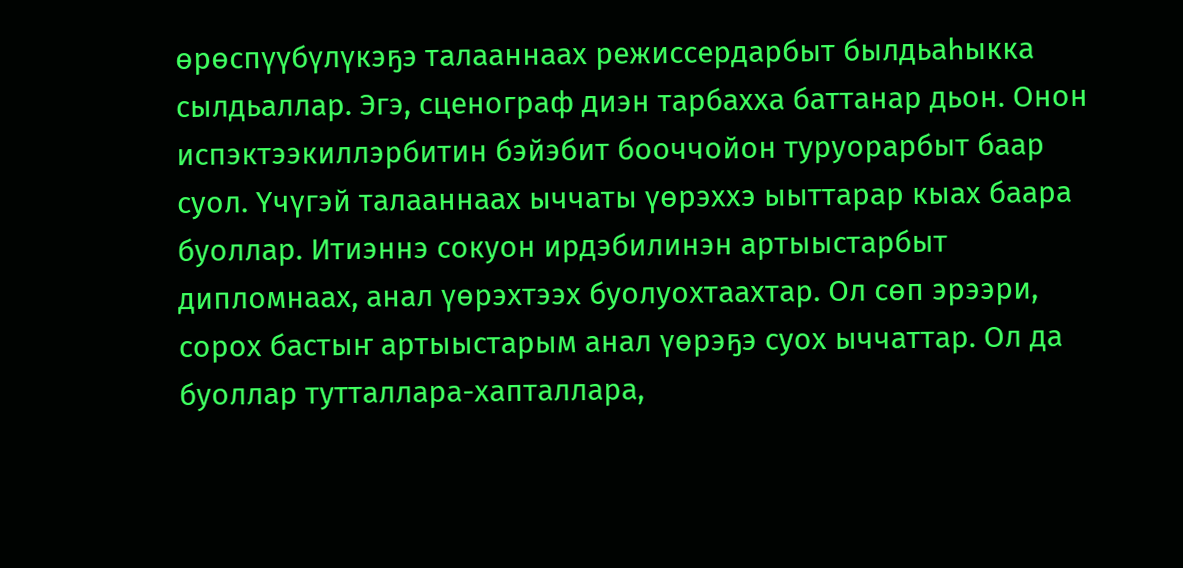өрөспүүбүлүкэҕэ талааннаах режиссердарбыт былдьаһыкка сылдьаллар. Эгэ, сценограф диэн тарбахха баттанар дьон. Онон испэктээкиллэрбитин бэйэбит бооччойон туруорарбыт баар суол. Үчүгэй талааннаах ыччаты үөрэххэ ыыттарар кыах баара буоллар. Итиэннэ сокуон ирдэбилинэн артыыстарбыт дипломнаах, анал үөрэхтээх буолуохтаахтар. Ол сөп эрээри, сорох бастыҥ артыыстарым анал үөрэҕэ суох ыччаттар. Ол да буоллар тутталлара-хапталлара,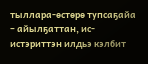тыллара-өстөрө тупсаҕайа – айылҕаттан, ис-истэриттэн илдьэ кэлбит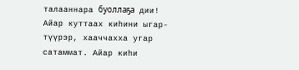талааннара буоллаҕа дии! Айар куттаах киһини ыгар-түүрэр, хааччахха угар сатаммат. Айар киһи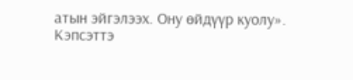атын эйгэлээх. Ону өйдүүр куолу».
Кэпсэттэ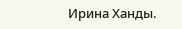Ирина Ханды.